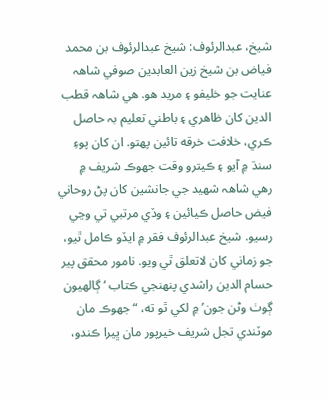شيخ، عبدالرئوف: شيخ عبدالرئوف بن محمد فياض بن شيخ زين العابدين صوفي شاھہ عنايت جو خليفو ۽ مريد هو. هي شاھہ قطب الدين کان ظاهري ۽ باطني تعليم بہ حاصل ڪري، خلافت خرقه تائين پهتو. ان کان پوءِ سنڌ ۾ آيو ۽ ڪيترو وقت جهوڪ شريف ۾ رهي شاھہ شھيد جي جانشين کان پڻ روحاني فيض حاصل ڪيائين ۽ وڏي مرتبي تي وڃي رسيو. شيخ عبدالرئوف فقر ۾ ايڏو ڪامل ٿيو، جو زماني کان لاتعلق ٿي ويو. نامور محقق پير حسام الدين راشدي پنھنجي ڪتاب ‘ڳالهيون ڳوٺ وڻن جون’ ۾ لکي ٿو ته، “جهوڪ مان موٽندي تجل شريف خيرپور مان ڀيرا ڪندو،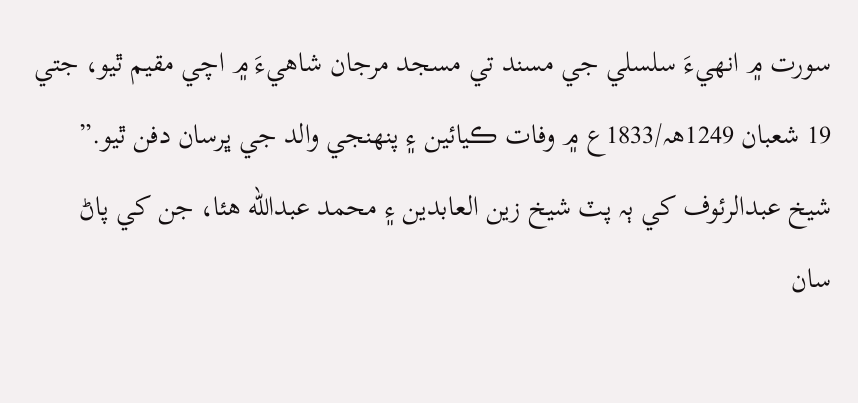سورت ۾ انهيءَ سلسلي جي مسند تي مسجد مرجان شاهيءَ ۾ اچي مقيم ٿيو، جتي 19 شعبان 1249ھہ/1833ع ۾ وفات ڪيائين ۽ پنھنجي والد جي ڀرسان دفن ٿيو.”
شيخ عبدالرئوف کي ٻہ پٽ شيخ زين العابدين ۽ محمد عبدالله هئا، جن کي پاڻ سان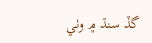گڏ سنڌ ۾ وٺي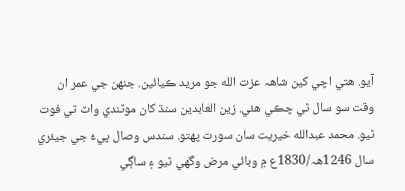آيو. هتي اچي کين شاھہ عزت الله جو مريد ڪيائين. جنهن جي عمر ان وقت سو سال ٿي چڪي هئي. زين العابدين سنڌ کان موٽندي واٽ تي فوت ٿيو. محمد عبدالله خيريت سان سورت پهتو. سندس وصال پيءُ جي جيئري سال 1246ھہ/1830ع ۾ وبائي مرض وگهي ٿيو ۽ ساڳي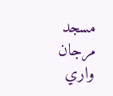مسجد مرجان واري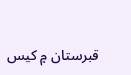قبرستان ۾ کيس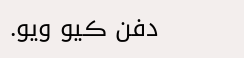دفن ڪيو ويو.